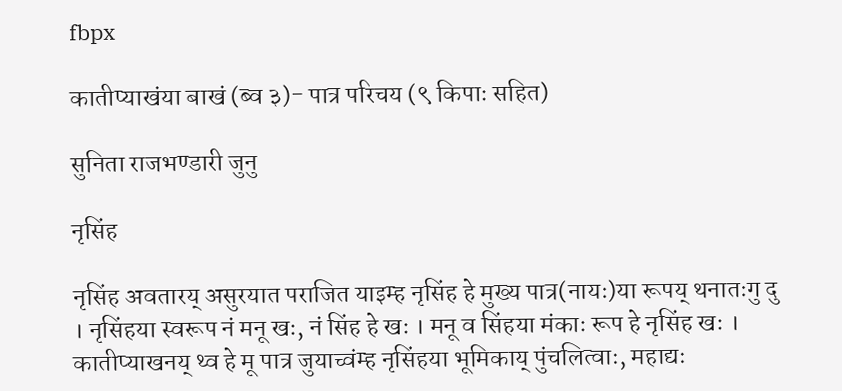fbpx

कातीप्याखंया बाखं (ब्व ३)- पात्र परिचय (९ किपाः सहित)

सुनिता राजभण्डारी जुनु

नृसिंह

नृसिंह अवतारय् असुरयात पराजित याइम्ह नृसिंह हे मुख्य पात्र(नायः)या रूपय् थनातःगु दु । नृसिंहया स्वरूप नं मनू खः, नं सिंह हे खः । मनू व सिंहया मंकाः रूप हे नृसिंह खः । कातीप्याखनय् थ्व हे मू पात्र जुयाच्वंम्ह नृसिंहया भूमिकाय् पुंचलित्वाः, महाद्यः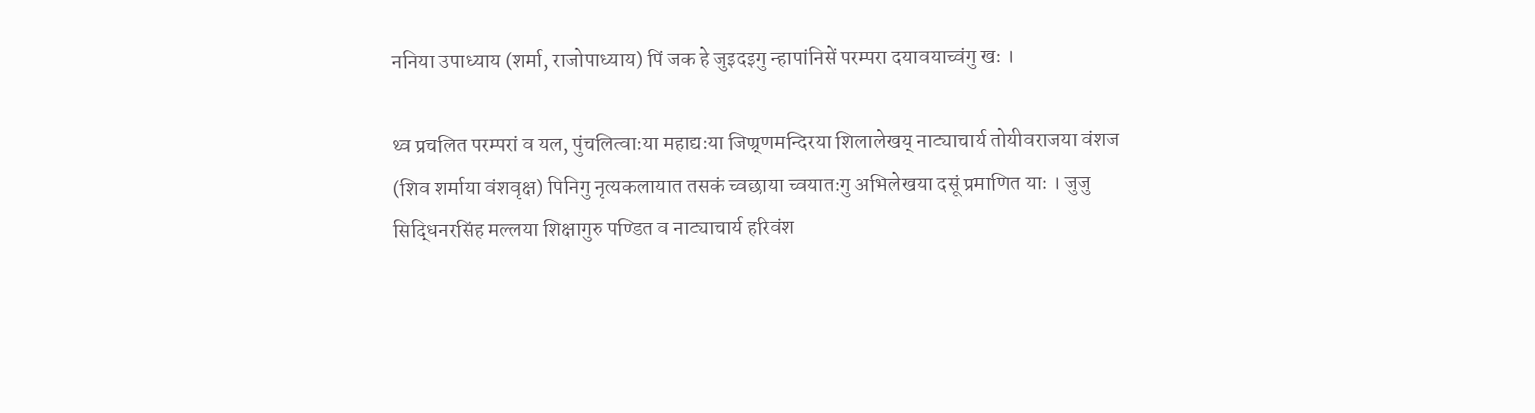ननिया उपाध्याय (शर्मा, राजोपाध्याय) पिं जक हे जुइदइगु न्हापांनिसें परम्परा दयावयाच्वंगु खः ।

थ्व प्रचलित परम्परां व यल, पुंचलित्वाःया महाद्यःया जिण्र्णमन्दिरया शिलालेखय् नाट्याचार्य तोयीवराजया वंशज (शिव शर्माया वंशवृक्ष) पिनिगु नृत्यकलायात तसकं च्वछाया च्वयातःगु अभिलेखया दसूं प्रमाणित याः । जुजु सिद्धिनरसिंह मल्लया शिक्षागुरु पण्डित व नाट्याचार्य हरिवंश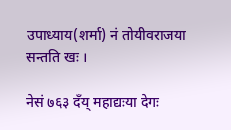उपाध्याय(शर्मा) नं तोयीवराजया सन्तति खः ।

नेसं ७६३ दँय् महाद्यःया देगः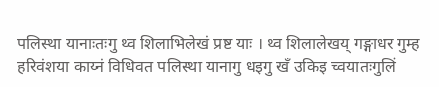पलिस्था यानाःतःगु थ्व शिलाभिलेखं प्रष्ट याः । थ्व शिलालेखय् गङ्गाधर गुम्ह हरिवंशया काय्नं विधिवत पलिस्था यानागु धइगु खँ उकिइ च्वयातःगुलिं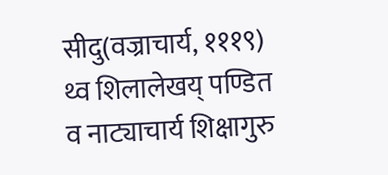सीदु(वज्राचार्य, १११९) थ्व शिलालेखय् पण्डित व नाट्याचार्य शिक्षागुरु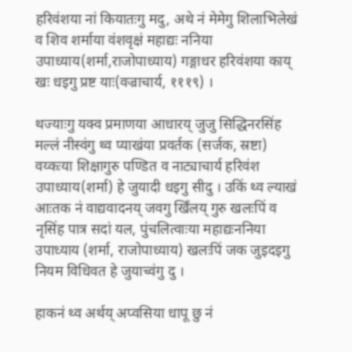हरिवंशया नां कियातःगु मदु, अथे नं मेमेगु शिलाभिलेखं व शिव शर्माया वंशवृक्षं महाद्यः ननिया उपाध्याय(शर्मा,राजोपाध्याय) गङ्गाधर हरिवंशया काय् खः धइगु प्रष्ट याः(वज्राचार्य, १११९) ।

थज्याःगु यक्व प्रमाणया आधारय् जुजु सिद्धिनरसिंह मल्लं नीस्वंगु थ्व प्याखंया प्रवर्तक (सर्जक, स्रष्टा) वय्कःया शिक्षागुरु पण्डित व नाट्याचार्य हरिवंश उपाध्याय(शर्मा) हे जुयादी धइगु सीदु । उकिं थ्व ल्याखं आःतक नं वाद्यवादनय् जवगु खिँलय् गुरु खलःपिं व नृसिंह पात्र सदां यल, पुंचलित्वाःया महाद्यःननिया उपाध्याय (शर्मा, राजोपाध्याय) खलःपिं जक जुइदइगु नियम विधिवत हे जुयाच्वंगु दु ।

हाकनं थ्व अर्थय् अप्वसिया धापू छु नं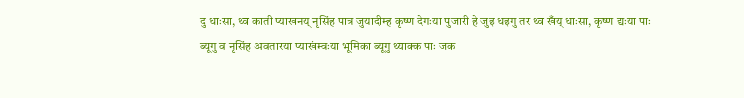दु धाःसा, थ्व काती प्याखनय् नृसिंह पात्र जुयादीम्ह कृष्ण देगःया पुजारी हे जुइ धइगु तर थ्व खँय् धाःसा, कृष्ण द्यःया पाः ब्यूगु व नृसिंह अवतारया प्याखंम्वःया भूमिका ब्यूगु थ्याक्क पाः जक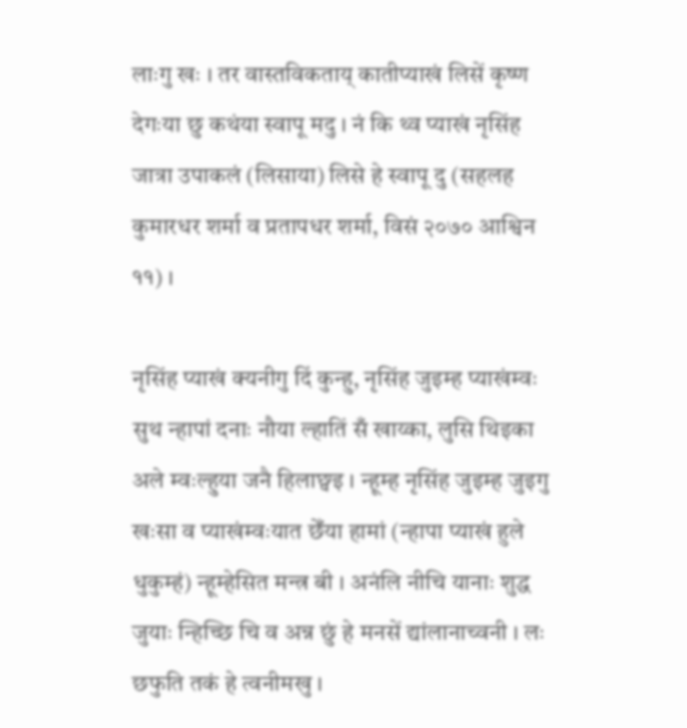लाःगु खः । तर वास्तविकताय् कातीप्याखं लिसें कृष्ण देगःया छु कथंया स्वापू मदु । नं कि थ्व प्याखं नृसिंह जात्रा उपाकलं (लिसाया) लिसे हे स्वापू दु (सहलह कुमारधर शर्मा व प्रतापधर शर्मा, विसं २०७० आश्विन ११) ।

नृसिंह प्याखं क्यनीगु दिं कुन्हु, नृसिंह जुइम्ह प्याखंम्वः सुथ न्हापां दनाः नौया ल्हातिं सँ खाय्का, लुसि थिइका अले म्वःल्हुया जनै हिलाछ्वइ । न्हूम्ह नृसिंह जुइम्ह जुइगु खःसा व प्याखंम्वःयात छेँया हामां (न्हापा प्याखं हुले धुकुम्हं) न्हूम्हेसित मन्त्र बी । अनंलि नीचि यानाः शुद्ध जुयाः न्हिच्छि चि व अन्न छुं हे मनसें द्यांलानाच्वनी । लः छफुति तकं हे त्वनीमखु ।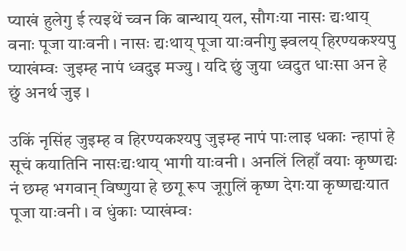प्याखं हुलेगु ई त्यइथें च्वन कि बान्थाय् यल, सौगःया नासः द्यःथाय् वनाः पूजा याःवनी । नासः द्यःथाय् पूजा याःवनीगु झ्वलय् हिरण्यकश्यपु प्याखंम्वः जुइम्ह नापं ध्वदुइ मज्यु । यदि छुं जुया ध्वदुत धाःसा अन हे छुं अनर्थ जुइ ।

उकिं नृसिंह जुइम्ह व हिरण्यकश्यपु जुइम्ह नापं पाःलाइ धकाः न्हापां हे सूचं कयातिनि नासःद्यःथाय् भागी याःवनी । अनलिं लिहाँ वयाः कृष्णद्यः नं छम्ह भगवान् विष्णुया हे छगू रूप जूगुलिं कृष्ण देगःया कृष्णद्यःयात पूजा याःवनी । व धुंकाः प्याखंम्वः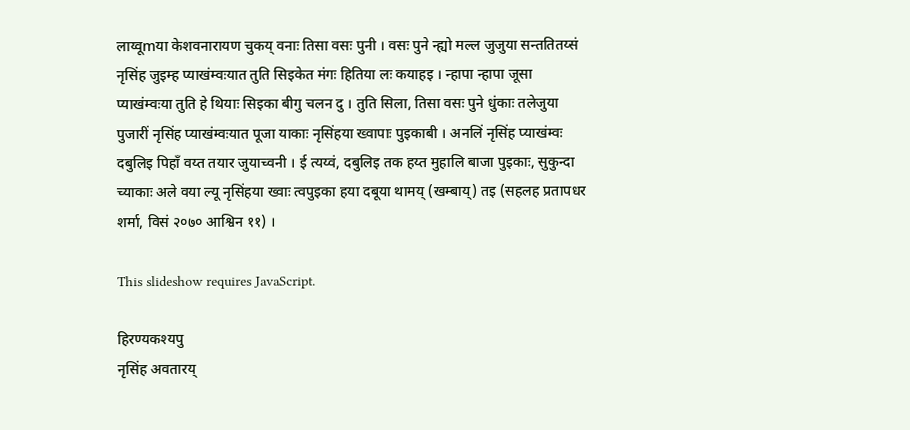लाय्वूmया केशवनारायण चुकय् वनाः तिसा वसः पुनी । वसः पुने न्ह्यो मल्ल जुजुया सन्ततितय्सं नृसिंह जुइम्ह प्याखंम्वःयात तुति सिइकेत मंगः हितिया लः कयाहइ । न्हापा न्हापा जूसा प्याखंम्वःया तुति हे थियाः सिइका बीगु चलन दु । तुति सिला, तिसा वसः पुने धुंकाः तलेजुया पुजारीं नृसिंह प्याखंम्वःयात पूजा याकाः नृसिंहया ख्वापाः पुइकाबी । अनलिं नृसिंह प्याखंम्वः दबुलिइ पिहाँ वय्त तयार जुयाच्वनी । ई त्यय्वं, दबुलिइ तक हय्त मुहालि बाजा पुइकाः, सुकुन्दा च्याकाः अले वया ल्यू नृसिंहया ख्वाः त्वपुइका हया दबूया थामय् (खम्बाय्) तइ (सहलह प्रतापधर शर्मा, विसं २०७० आश्विन ११) ।

This slideshow requires JavaScript.

हिरण्यकश्यपु
नृसिंह अवतारय्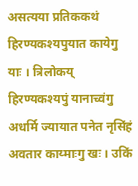असत्यया प्रतिककथं हिरण्यकश्यपुयात कायेगु याः । त्रिलोकय् हिरण्यकश्यपुं यानाच्वंगु अधर्मि ज्यायात पनेत नृसिंहं अवतार काय्माःगु खः । उकिं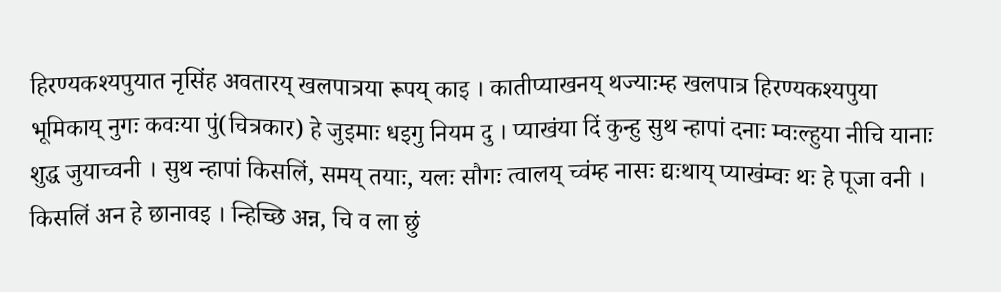हिरण्यकश्यपुयात नृसिंह अवतारय् खलपात्रया रूपय् काइ । कातीप्याखनय् थज्याःम्ह खलपात्र हिरण्यकश्यपुया भूमिकाय् नुगः कवःया पुं(चित्रकार) हे जुइमाः धइगु नियम दु । प्याखंया दिं कुन्हु सुथ न्हापां दनाः म्वःल्हुया नीचि यानाः शुद्ध जुयाच्वनी । सुथ न्हापां किसलिं, समय् तयाः, यलः सौगः त्वालय् च्वंम्ह नासः द्यःथाय् प्याखंम्वः थः हे पूजा वनी । किसलिं अन हे छानावइ । न्हिच्छि अन्न, चि व ला छुं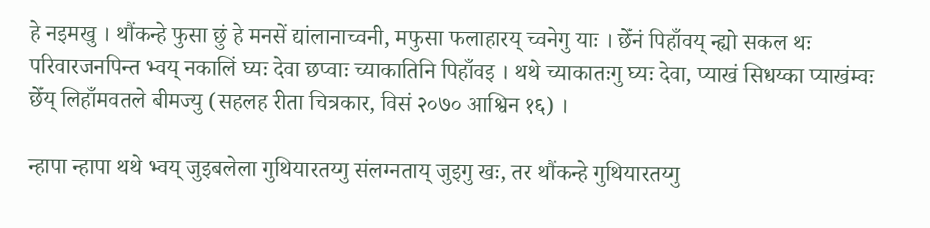हे नइमखु । थौंकन्हे फुसा छुं हे मनसें द्यांलानाच्वनी, मफुसा फलाहारय् च्वनेगु याः । छेँनं पिहाँवय् न्ह्यो सकल थः परिवारजनपिन्त भ्वय् नकालिं घ्यः देवा छप्वाः च्याकातिनि पिहाँवइ । थथे च्याकातःगु घ्यः देवा, प्याखं सिधय्का प्याखंम्वः छेँय् लिहाँमवतले बीमज्यु (सहलह रीता चित्रकार, विसं २०७० आश्विन १६) ।

न्हापा न्हापा थथे भ्वय् जुइबलेला गुथियारतय्गु संलग्नताय् जुइगु खः, तर थौंकन्हे गुथियारतय्गु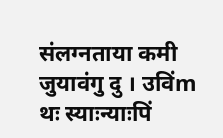संलग्नताया कमी जुयावंगु दु । उविंm थः स्याःन्याःपिं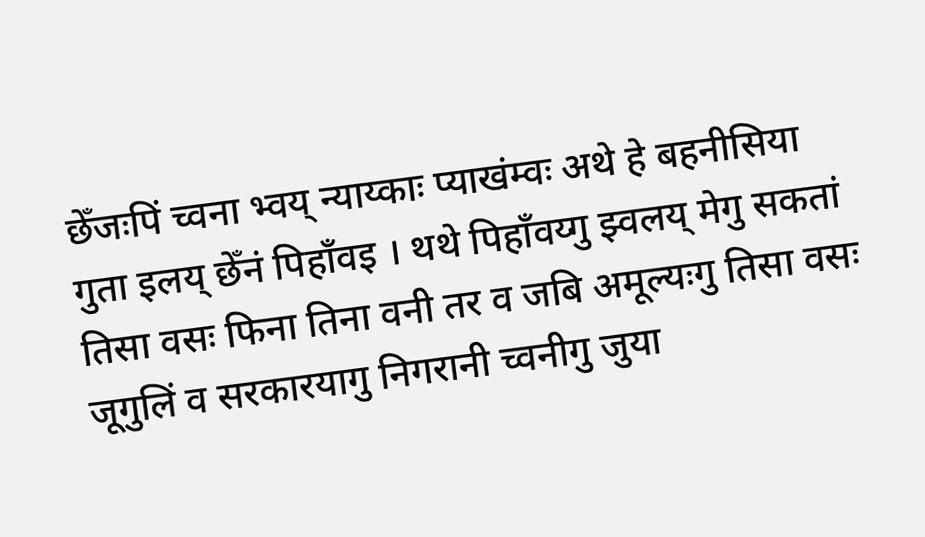छेँजःपिं च्वना भ्वय् न्याय्काः प्याखंम्वः अथे हे बहनीसिया गुता इलय् छेँनं पिहाँवइ । थथे पिहाँवय्गु झ्वलय् मेगु सकतां तिसा वसः फिना तिना वनी तर व जबि अमूल्यःगु तिसा वसः जूगुलिं व सरकारयागु निगरानी च्वनीगु जुया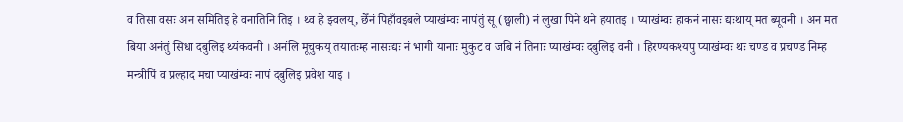व तिसा वसः अन समितिइ हे वनातिनि तिइ । थ्व हे झ्वलय्, छेँनं पिहाँवइबले प्याखंम्वः नापंतुं सू (छ्वाली) नं लुखा पिने थने हयातइ । प्याखंम्वः हाकनं नासः द्यःथाय् मत ब्यूवनी । अन मत बिया अनंतुं सिधा दबुलिइ थ्यंकवनी । अनंलि मूचुकय् तयातःम्ह नासःद्यः नं भागी यानाः मुकुट व जबि नं तिनाः प्याखंम्वः दबुलिइ वनी । हिरण्यकश्यपु प्याखंम्वः थः चण्ड व प्रचण्ड निम्ह मन्त्रीपिं व प्रल्हाद मचा प्याखंम्वः नापं दबुलिइ प्रवेश याइ ।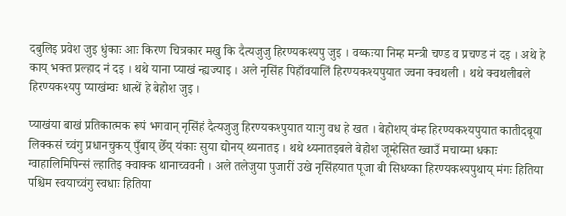दबुलिइ प्रवेश जुइ धुंकाः आः किरण चित्रकार मखु कि दैत्यजुजु हिरण्यकश्यपु जुइ । वय्कःया निम्ह मन्त्री चण्ड व प्रचण्ड नं दइ । अथे हे काय् भक्त प्रल्हाद नं दइ । थथे याना प्याखं न्ह्यज्याइ । अले नृसिंह पिहाँवयालिं हिरण्यकश्यपुयात ज्वना क्वथली । थथे क्वथलीबले हिरण्यकश्यपु प्याखंम्वः धात्थें हे बेहोश जुइ ।

प्याखंया बाखं प्रतिकात्मक रूपं भगवान् नृसिंहं दैत्यजुजु हिरण्यकश्पुयात याःगु वध हे खत । बेहोशय् वंम्ह हिरण्यकश्यपुयात कातीदबूया लिक्कसं च्वंगु प्रधानचुकय् पुँबाय् छेँय् यंकाः सुया द्योनय् थ्यनातइ । थथे थ्यनातइबले बेहोश जूम्हेसित ख्वाउँ मचाय्मा धकाः ग्वाहालिमिपिन्सं ल्हातिइ क्वाक्क थानाच्ववनी । अले तलेजुया पुजारीं उखे नृसिंहयात पूजा बी सिधय्का हिरण्यकश्यपुथाय् मंगः हितिया पश्चिम स्वयाच्वंगु स्वधाः हितिया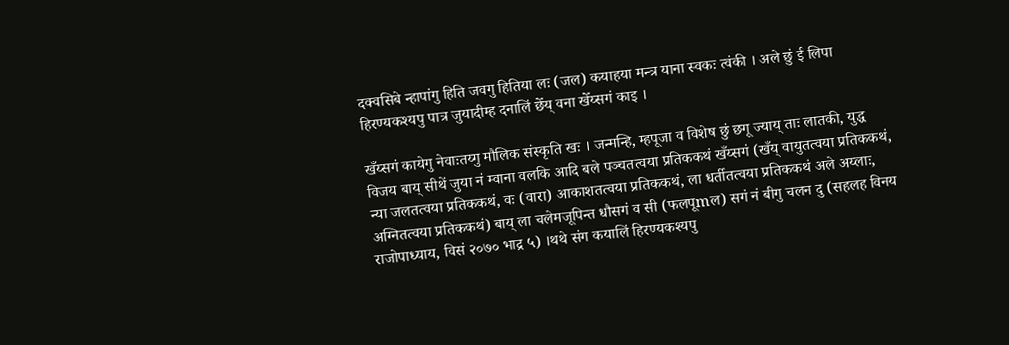दक्वसिबे न्हापांगु हिति जवगु हितिया लः (जल) कयाहया मन्त्र याना स्वकः त्वंकी । अले छुं ई लिपा हिरण्यकश्यपु पात्र जुयादीम्ह दनालिं छेँय् वना खेँय्सगं काइ ।

खँय्सगं कायेगु नेवाःतय्गु मौलिक संस्कृति खः । जन्मन्हि, म्हपूजा व विशेष छुं छगू ज्याय् ताः लातकी, युद्ध विजय बाय् सीथें जुया नं म्वाना वलकि आदि बले पञ्चतत्वया प्रतिककथं खँय्सगं (खँय् वायुतत्वया प्रतिककथं, न्या जलतत्वया प्रतिककथं, वः (वारा) आकाशतत्वया प्रतिककथं, ला धर्तीतत्वया प्रतिककथं अले अय्लाः, अग्नितत्वया प्रतिककथं) बाय् ला चलेमजूपिन्त धौसगं व सी (फलपूmल) सगं नं बीगु चलन दु (सहलह विनय राजोपाध्याय, विसं २०७० भाद्र ५) ।थथे संग कयालिं हिरण्यकश्यपु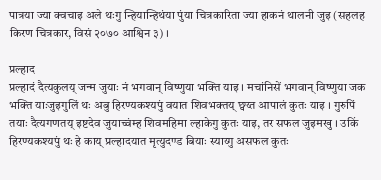पात्रया ज्या क्वचाइ अले थःगु न्हियान्हिथंया पुंया चित्रकारिता ज्या हाकनं थालनी जुइ (सहलह किरण चित्रकार, विसं २०७० आश्विन ३) ।

प्रल्हाद
प्रल्हादं दैत्यकुलय् जन्म जुयाः नं भगवान् विष्णुया भक्ति याइ । मचांनिसें भगवान् विष्णुया जक भक्ति याःजुइगुलिं थः अबु हिरण्यकश्यपुं वयात शिवभक्तय् छ्वय्त आपालं कुतः याइ । गुरुपिं तयाः दैत्यगणतय् इष्टदेव जुयाच्वंम्ह शिवमहिमा ल्हाकेगु कुतः याइ, तर सफल जुइमखु । उकिं हिरण्यकश्यपुं थः हे काय् प्रल्हादयात मृत्युदण्ड बियाः स्याय्गु असफल कुतः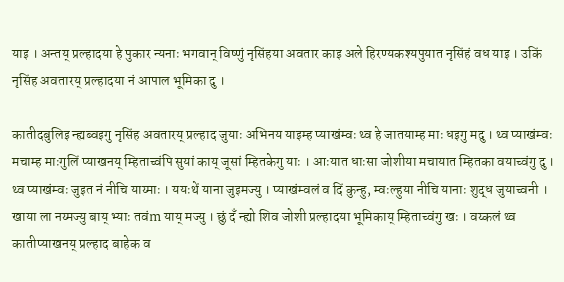याइ । अन्तय् प्रल्हादया हे पुकार न्यनाः भगवान् विष्णुं नृसिंहया अवतार काइ अले हिरण्यकश्यपुयात नृसिंहं वध याइ । उकिं नृसिंह अवतारय् प्रल्हादया नं आपाल भूमिका दु ।

कातीदबुलिइ न्ह्यब्वइगु नृसिंह अवतारय् प्रल्हाद जुयाः अभिनय याइम्ह प्याखंम्वः थ्व हे जातयाम्ह माः धइगु मदु । थ्व प्याखंम्वः मचाम्ह माःगुलिं प्याखनय् म्हिताच्वंपि सुयां काय् जूसां म्हितकेगु याः । आःयात धाःसा जोशीया मचायात म्हितका वयाच्वंगु दु । थ्व प्याखंम्वः जुइत नं नीचि याय्माः । ययःथें याना जुइमज्यु । प्याखंम्वलं व दिं कुन्हु, म्वःल्हुया नीचि यानाः शुद्ध जुयाच्वनी । खाया ला नय्मज्यु बाय् भ्याः तवंm याय् मज्यु । छुं दँ न्ह्यो शिव जोशी प्रल्हादया भूमिकाय् म्हिताच्वंगु खः । वय्कलं थ्व कातीप्याखनय् प्रल्हाद बाहेक व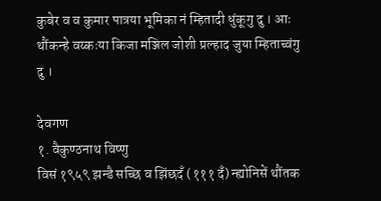कुबेर व व कुमार पात्रया भूमिका नं म्हितादी धुंकूगु दु । आः थौंकन्हे वय्कःया किजा मञ्जिल जोशी प्रल्हाद जुया म्हिताच्वंगु दु ।

देवगण
१. वैकुण्ठनाथ विष्णु
विसं १९५९ झन्डै सच्छि व झिंछदँ (१११ दँ) न्ह्योनिसें थौंतक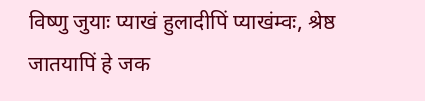विष्णु जुयाः प्याखं हुलादीपिं प्याखंम्वः, श्रेष्ठ जातयापिं हे जक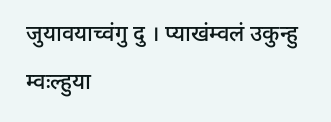जुयावयाच्वंगु दु । प्याखंम्वलं उकुन्हु म्वःल्हुया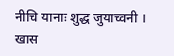नीचि यानाः शुद्ध जुयाच्वनी । खास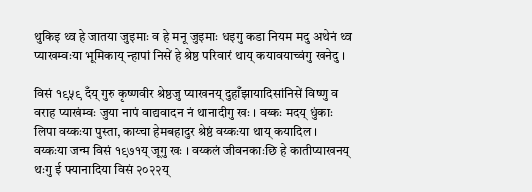थुकिइ थ्व हे जातया जुइमाः व हे मनू जुइमाः धइगु कडा नियम मदु अथेनं थ्व प्याखम्वःया भूमिकाय् न्हापां निसें हे श्रेष्ठ परिवारं थाय् कयावयाच्वंगु खनेदु ।

विसं १९५९ दँय् गुरु कृष्णवीर श्रेष्ठजु प्याखनय् दुहाँझायादिसांनिसें विष्णु व वराह प्याखंम्वः जुया नापं वाद्यवादन नं थानादीगु खः । वय्कः मदय् धुंकाः लिपा वय्कःया पुस्ता, काय्चा हेमबहादुर श्रेष्ठं वय्कःया थाय् कयादिल । वय्कःया जन्म विसं १९७१य् जूगु खः । वय्कलं जीवनकाःछि हे कातीप्याखनय् थःगु ई फ्यानादिया विसं २०२२य्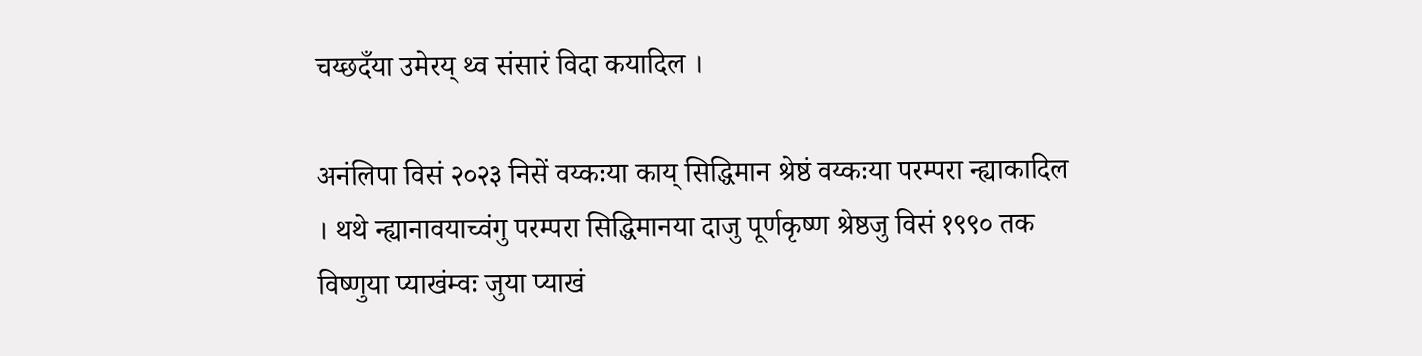चय्छदँया उमेरय् थ्व संसारं विदा कयादिल ।

अनंलिपा विसं २०२३ निसें वय्कःया काय् सिद्धिमान श्रेष्ठं वय्कःया परम्परा न्ह्याकादिल । थथे न्ह्यानावयाच्वंगु परम्परा सिद्धिमानया दाजु पूर्णकृष्ण श्रेष्ठजु विसं १९९० तक विष्णुया प्याखंम्वः जुया प्याखं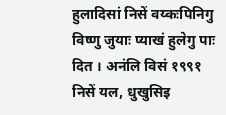हुलादिसां निसें वय्कःपिनिगु विष्णु जुयाः प्याखं हुलेगु पाः दित । अनंलि विसं १९९१ निसें यल, धुखुसिइ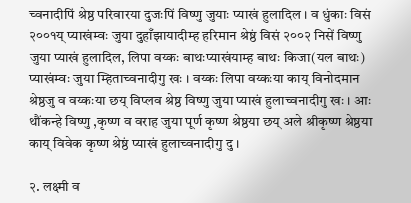च्वनादीपिं श्रेष्ठ परिवारया दुजःपिं विष्णु जुयाः प्याखं हुलादिल । व धुंकाः विसं २००१य् प्याखंम्वः जुया दुहाँझायादीम्ह हरिमान श्रेष्ठं विसं २००२ निसें विष्णु जुया प्याखं हुलादिल, लिपा वय्कः बाथःप्याखंयाम्ह बाथः किजा(यल बाथः) प्याखंम्वः जुया म्हिताच्वनादीगु खः । वय्कः लिपा वय्कःया काय् विनोदमान श्रेष्ठजु व वय्कःया छय् विप्लव श्रेष्ठ विष्णु जुया प्याखं हुलाच्वनादीगु खः । आः थौंकन्हे विष्णु ,कृष्ण व वराह जुया पूर्ण कृष्ण श्रेष्ठया छय् अले श्रीकृष्ण श्रेष्ठया काय् विवेक कृष्ण श्रेष्ठं प्याखं हुलाच्वनादीगु दु ।

२. लक्ष्मी व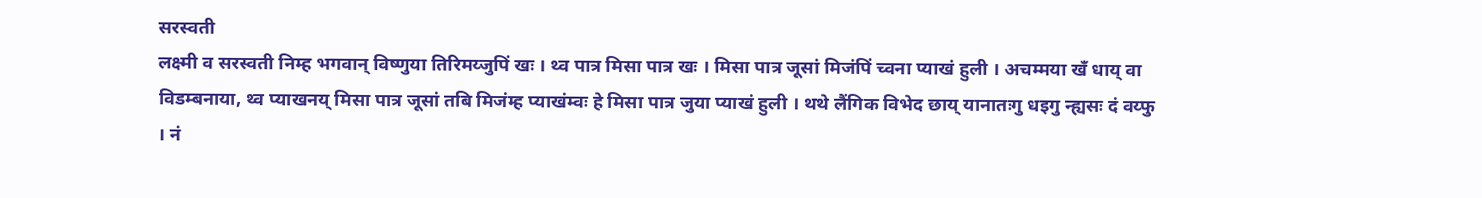सरस्वती
लक्ष्मी व सरस्वती निम्ह भगवान् विष्णुया तिरिमय्जुपिं खः । थ्व पात्र मिसा पात्र खः । मिसा पात्र जूसां मिजंपिं च्वना प्याखं हुली । अचम्मया खँ धाय् वा विडम्बनाया, थ्व प्याखनय् मिसा पात्र जूसां तबि मिजंम्ह प्याखंम्वः हे मिसा पात्र जुया प्याखं हुली । थथे लैंगिक विभेद छाय् यानातःगु धइगु न्ह्यसः दं वय्फु । नं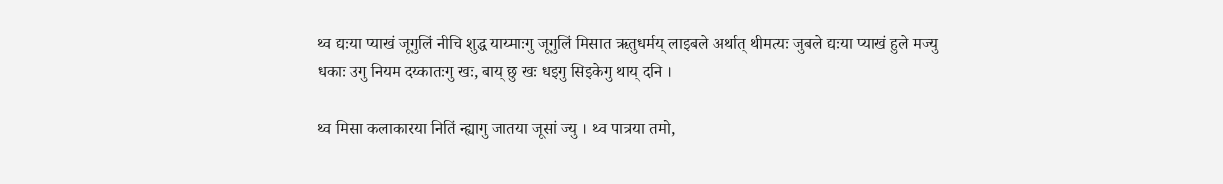थ्व द्यःया प्याखं जूगुलिं नीचि शुद्ध याय्माःगु जूगुलिं मिसात ऋतुधर्मय् लाइबले अर्थात् थीमत्यः जुबले द्यःया प्याखं हुले मज्यु धकाः उगु नियम दय्कातःगु खः, बाय् छु खः धइगु सिइकेगु थाय् दनि ।

थ्व मिसा कलाकारया नितिं न्ह्यागु जातया जूसां ज्यु । थ्व पात्रया तमो,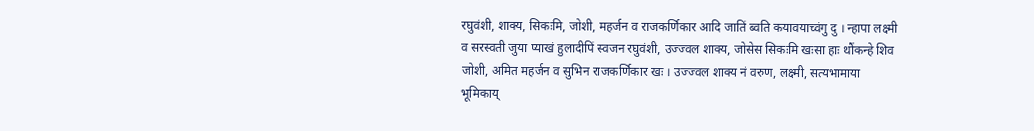रघुवंशी, शाक्य, सिकःमि, जोशी, महर्जन व राजकर्णिकार आदि जातिं ब्वति कयावयाच्वंगु दु । न्हापा लक्ष्मी व सरस्वती जुया प्याखं हुलादीपिं स्वजन रघुवंशी, उज्ज्वल शाक्य, जोसेस सिकःमि खःसा हाः थौंकन्हे शिव जोशी, अमित महर्जन व सुभिन राजकर्णिकार खः । उज्ज्वल शाक्य नं वरुण, लक्ष्मी, सत्यभामाया भूमिकाय्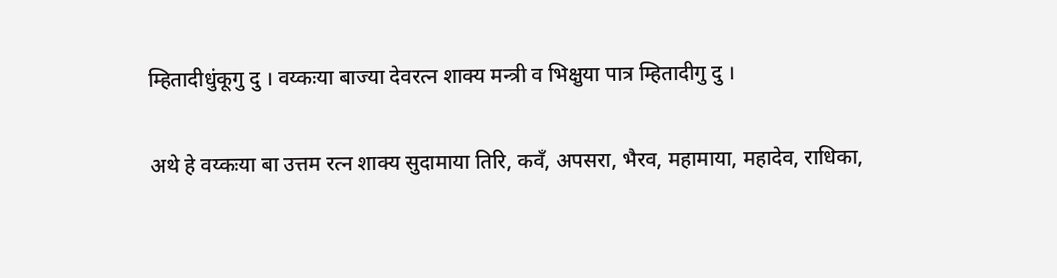म्हितादीधुंकूगु दु । वय्कःया बाज्या देवरत्न शाक्य मन्त्री व भिक्षुया पात्र म्हितादीगु दु ।

अथे हे वय्कःया बा उत्तम रत्न शाक्य सुदामाया तिरि, कवँ, अपसरा, भैरव, महामाया, महादेव, राधिका,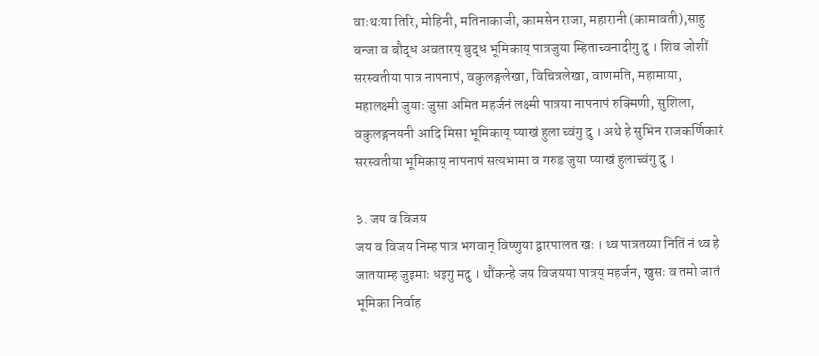वाःथःया तिरि, मोहिनी, मतिनाकाजी, कामसेन राजा, महारानी (कामावती),साहु बन्जा व बौद्ध अवतारय् बुद्ध भूमिकाय् पात्रजुया म्हिताच्वनादीगु दु । शिव जोशीं सरस्वतीया पात्र नापनापं, वकुलङ्गलेखा, विचित्रलेखा, वाणमति, महामाया, महालक्ष्मी जुयाः जुसा अमित महर्जनं लक्ष्मी पात्रया नापनापं रुक्मिणी, सुशिला, वकुलङ्गनयनी आदि मिसा भूमिकाय् प्याखं हुला च्वंगु दु । अथे हे सुभिन राजकर्णिकारं सरस्वतीया भूमिकाय् नापनापं सत्यभामा व गरुड जुया प्याखं हुलाच्वंगु दु ।

३. जय व विजय
जय व विजय निम्ह पात्र भगवान् विष्णुया द्वारपालत खः । थ्व पात्रतय्या नितिं नं थ्व हे जातयाम्ह जुइमाः धइगु मदु । थौंकन्हे जय विजयया पात्रय् महर्जन, खुसः व तमो जातं भूमिका निर्वाह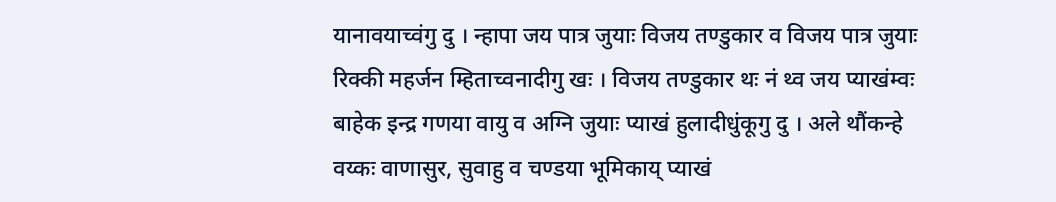यानावयाच्वंगु दु । न्हापा जय पात्र जुयाः विजय तण्डुकार व विजय पात्र जुयाः रिक्की महर्जन म्हिताच्वनादीगु खः । विजय तण्डुकार थः नं थ्व जय प्याखंम्वः बाहेक इन्द्र गणया वायु व अग्नि जुयाः प्याखं हुलादीधुंकूगु दु । अले थौंकन्हे वय्कः वाणासुर, सुवाहु व चण्डया भूमिकाय् प्याखं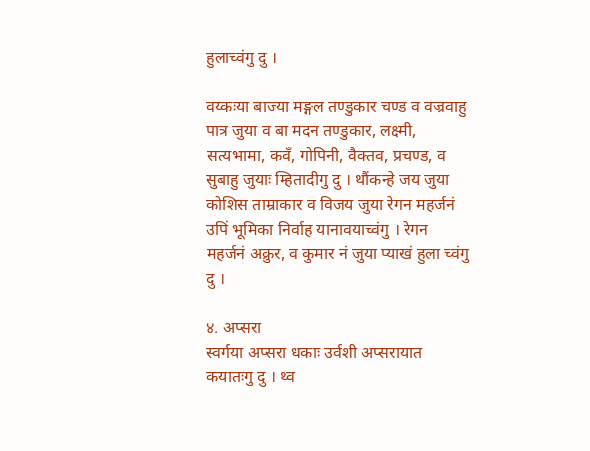हुलाच्वंगु दु ।

वय्कःया बाज्या मङ्गल तण्डुकार चण्ड व वज्रवाहु पात्र जुया व बा मदन तण्डुकार, लक्ष्मी, सत्यभामा, कवँ, गोपिनी, वैक्तव, प्रचण्ड, व सुबाहु जुयाः म्हितादीगु दु । थौंकन्हे जय जुया कोशिस ताम्राकार व विजय जुया रेगन महर्जनं उपिं भूमिका निर्वाह यानावयाच्वंगु । रेगन महर्जनं अक्रुर, व कुमार नं जुया प्याखं हुला च्वंगु दु ।

४. अप्सरा
स्वर्गया अप्सरा धकाः उर्वशी अप्सरायात कयातःगु दु । थ्व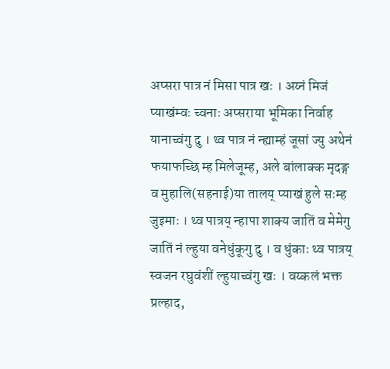अप्सरा पात्र नं मिसा पात्र खः । अय्नं मिजं प्याखंम्वः च्वनाः अप्सराया भूमिका निर्वाह यानाच्वंगु दु । थ्व पात्र नं न्ह्याम्हं जूसां ज्यु अथेनं फयाफच्छि म्ह मिलेजूम्ह, अले बांलाक्क मृदङ्ग व मुहालि(सहनाई)या तालय् प्याखं हुले सःम्ह जुइमाः । थ्व पात्रय् न्हापा शाक्य जातिं व मेमेगु जातिं नं ल्हुया वनेधुंकूगु दु । व धुंकाः थ्व पात्रय् स्वजन रघुवंशीं ल्हुयाच्वंगु खः । वय्कलं भक्त प्रल्हाद,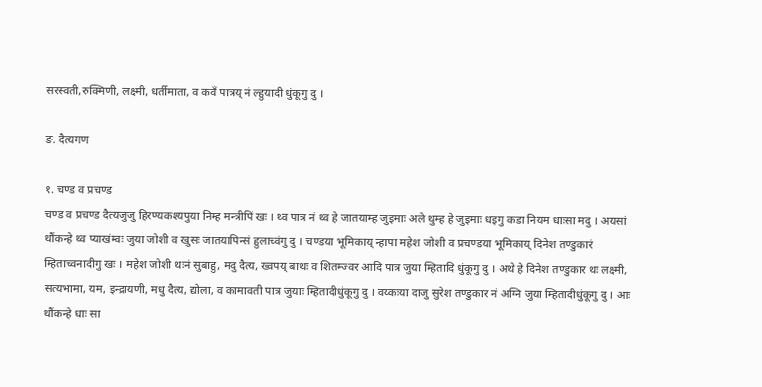सरस्वती,रुक्मिणी, लक्ष्मी, धर्तीमाता, व कवँ पात्रय् नं ल्हुयादी धुंकूगु दु ।

ङ. दैत्यगण

१. चण्ड व प्रचण्ड
चण्ड व प्रचण्ड दैत्यजुजु हिरण्यकश्यपुया निम्ह मन्त्रीपिं खः । थ्व पात्र नं थ्व हे जातयाम्ह जुइमाः अले थुम्ह हे जुइमाः धइगु कडा नियम धाःसा मदु । अयसां थौंकन्हे थ्व प्याखंम्वः जुया जोशी व खुसः जातयापिन्सं हुलाच्वंगु दु । चण्डया भूमिकाय् न्हापा महेश जोशी व प्रचण्डया भूमिकाय् दिनेश तण्डुकारं म्हिताच्वनादीगु खः । महेश जोशी थःनं सुबाहु, मदु दैत्य, ख्वपय् बाथः व शितम्ज्वर आदि पात्र जुया म्हितादि धुंकूगु दु । अथे हे दिनेश तण्डुकार थः लक्ष्मी, सत्यभामा, यम, इन्द्रायणी, मधु दैत्य, द्योला, व कामावती पात्र जुयाः म्हितादीधुंकूगु दु । वय्कःया दाजु सुरेश तण्डुकार नं अग्नि जुया म्हितादीधुंकूगु दु । आः थौंकन्हे धाः सा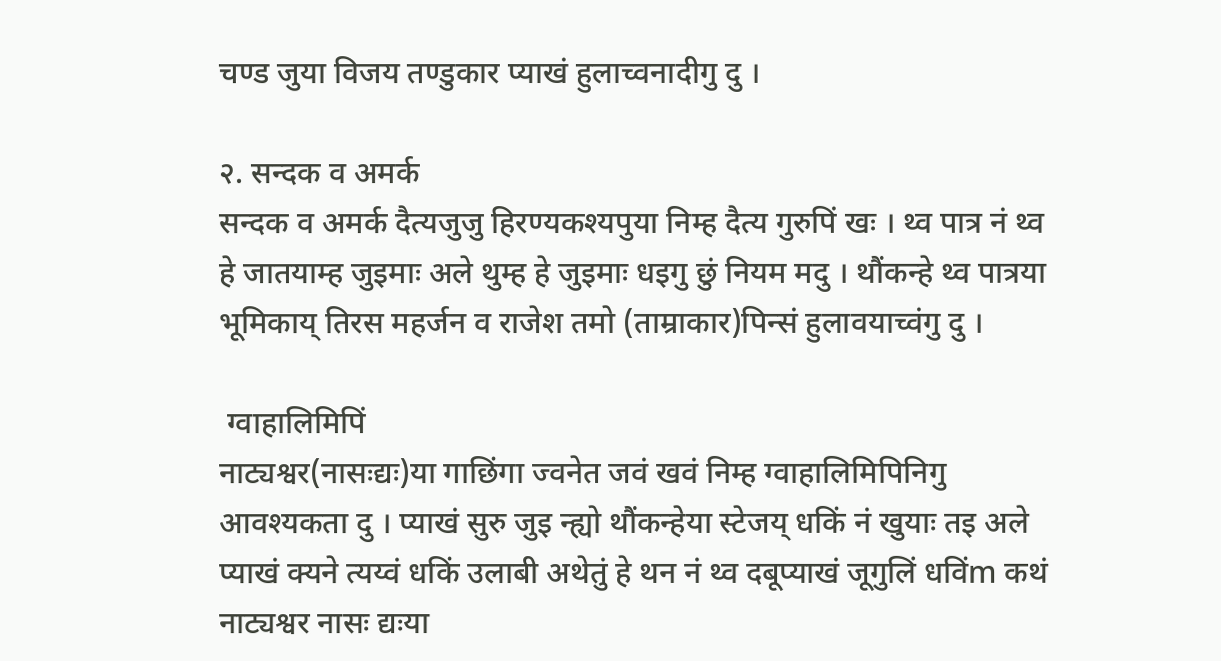चण्ड जुया विजय तण्डुकार प्याखं हुलाच्वनादीगु दु ।

२. सन्दक व अमर्क
सन्दक व अमर्क दैत्यजुजु हिरण्यकश्यपुया निम्ह दैत्य गुरुपिं खः । थ्व पात्र नं थ्व हे जातयाम्ह जुइमाः अले थुम्ह हे जुइमाः धइगु छुं नियम मदु । थौंकन्हे थ्व पात्रया भूमिकाय् तिरस महर्जन व राजेश तमो (ताम्राकार)पिन्सं हुलावयाच्वंगु दु ।

 ग्वाहालिमिपिं
नाट्यश्वर(नासःद्यः)या गाछिंगा ज्वनेत जवं खवं निम्ह ग्वाहालिमिपिनिगु आवश्यकता दु । प्याखं सुरु जुइ न्ह्यो थौंकन्हेया स्टेजय् धकिं नं खुयाः तइ अले प्याखं क्यने त्यय्वं धकिं उलाबी अथेतुं हे थन नं थ्व दबूप्याखं जूगुलिं धविंm कथं नाट्यश्वर नासः द्यःया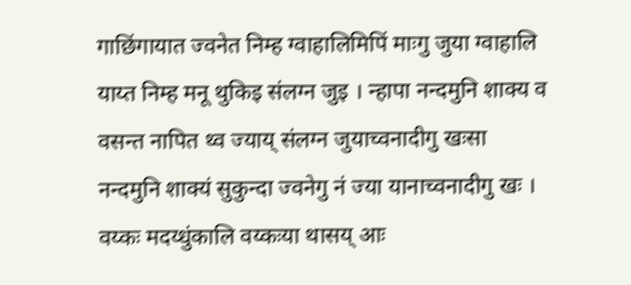गाछिंगायात ज्वनेत निम्ह ग्वाहालिमिपिं माःगु जुया ग्वाहालि याय्त निम्ह मनू थुकिइ संलग्न जुइ । न्हापा नन्दमुनि शाक्य व वसन्त नापित थ्व ज्याय् संलग्न जुयाच्वनादीगु खःसा नन्दमुनि शाक्यं सुकुन्दा ज्वनेगु नं ज्या यानाच्वनादीगु खः । वय्कः मदय्धुंकालि वय्कःया थासय् आः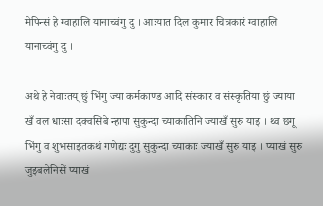मेपिन्सं हे ग्वाहालि यानाच्वंगु दु । आःयात दिल कुमार चित्रकारं ग्वाहालि यानाच्वंगु दु ।

अथे हे नेवाःतय् छुं भिंगु ज्या कर्मकाण्ड आदि संस्कार व संस्कृतिया छुं ज्याया खँ वल धाःसा दक्वसिबे न्हापा सुकुन्दा च्याकातिनि ज्याखँ सुरु याइ । थ्व छगू भिंगु व शुभसाइतकथं गणेद्यः दुगु सुकुन्दा च्याकाः ज्याखँ सुरु याइ । प्याखं सुरु जुइबलेनिसें प्याखं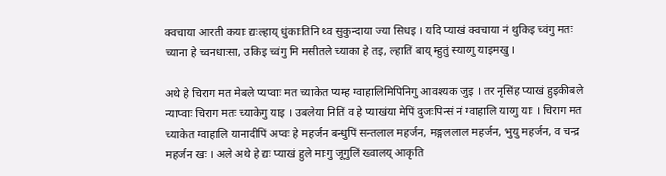क्वचाया आरती कयाः द्यःल्हाय् धुंकाःतिनि थ्व सुकुन्दाया ज्या सिधइ । यदि प्याखं क्वचाया नं थुकिइ च्वंगु मतः च्याना हे च्वनधाःसा, उकिइ च्वंगु मि मसीतले च्याका हे तइ, ल्हातिं बाय् म्हुतुं स्याय्गु याइमखु ।

अथे हे चिराग मत मेबले प्यप्वाः मत च्याकेत प्यम्ह ग्वाहालिमिपिनिगु आवश्यक जुइ । तर नृसिंह प्याखं हुइकीबले न्याप्वाः चिराग मतः च्याकेगु याइ । उबलेया नितिं व हे प्याखंया मेपिं दुजःपिन्सं नं ग्वाहालि याय्गु याः । चिराग मत च्याकेत ग्वाहालि यानादीपिं अप्वः हे महर्जन बन्धुपिं सन्तलाल महर्जन, मङ्गललाल महर्जन, भुयु महर्जन, व चन्द्र महर्जन खः । अले अथे हे द्यः प्याखं हुले माःगु जूगुलिं ख्वालय् आकृति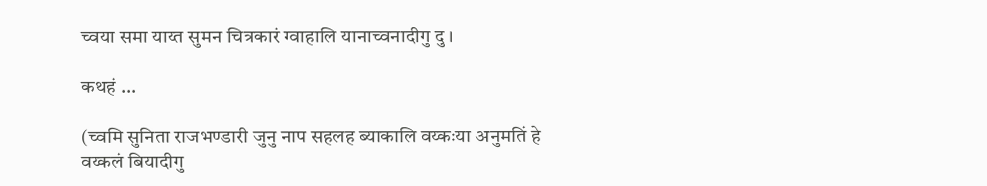च्वया समा याय्त सुमन चित्रकारं ग्वाहालि यानाच्वनादीगु दु ।

कथहं …

(च्वमि सुनिता राजभण्डारी जुनु नाप सहलह ब्याकालि वय्कःया अनुमतिं हे  वय्कलं बियादीगु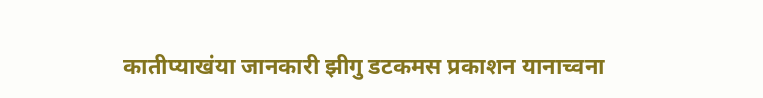कातीप्याखंया जानकारी झीगु डटकमस प्रकाशन यानाच्वना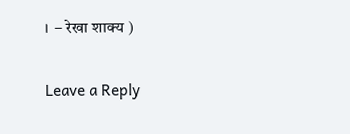।  – रेखा शाक्य )

Leave a Reply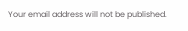Your email address will not be published.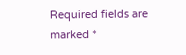Required fields are marked *